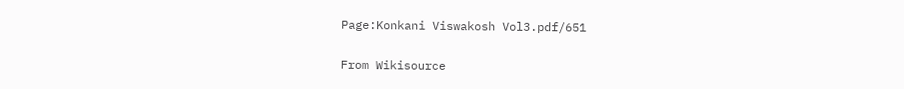Page:Konkani Viswakosh Vol3.pdf/651

From Wikisource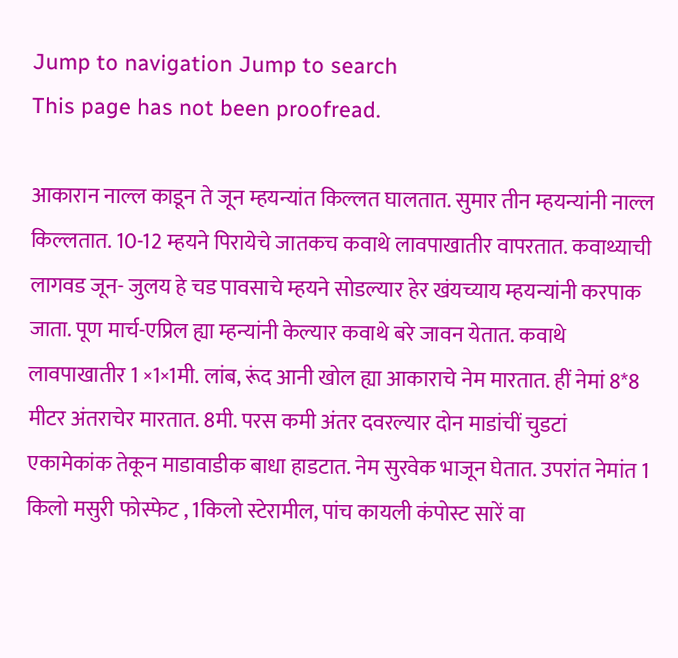Jump to navigation Jump to search
This page has not been proofread.

आकारान नाल्ल काडून ते जून म्हयन्यांत किल्लत घालतात. सुमार तीन म्हयन्यांनी नाल्ल किल्लतात. 10-12 म्हयने पिरायेचे जातकच कवाथे लावपाखातीर वापरतात. कवाथ्याची लागवड जून- जुलय हे चड पावसाचे म्हयने सोडल्यार हेर खंयच्याय म्हयन्यांनी करपाक जाता. पूण मार्च-एप्रिल ह्या म्हन्यांनी केल्यार कवाथे बरे जावन येतात. कवाथे लावपाखातीर 1 ×1×1मी. लांब, रूंद आनी खोल ह्या आकाराचे नेम मारतात. हीं नेमां 8*8 मीटर अंतराचेर मारतात. 8मी. परस कमी अंतर दवरल्यार दोन माडांचीं चुडटां एकामेकांक तेकून माडावाडीक बाधा हाडटात. नेम सुरवेक भाजून घेतात. उपरांत नेमांत 1 किलो मसुरी फोस्फेट , 1किलो स्टेरामील, पांच कायली कंपोस्ट सारें वा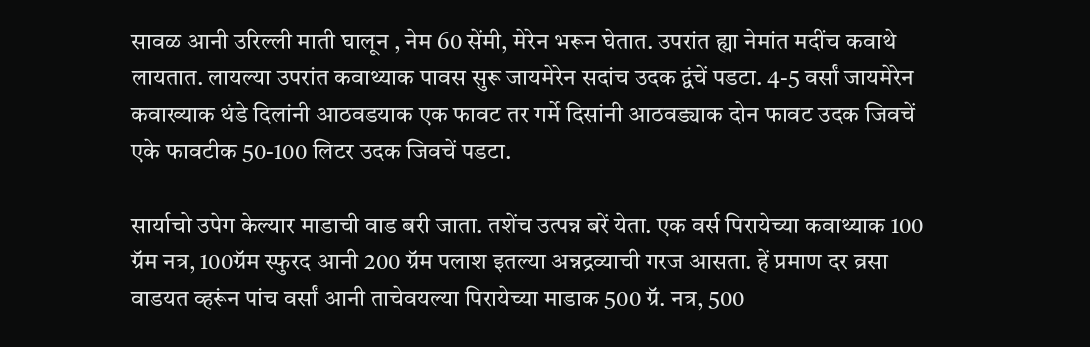सावळ आनी उरिल्ली माती घालून , नेम 60 सेंमी, मेरेन भरून घेतात. उपरांत ह्या नेमांत मदींच कवाथे लायतात. लायल्या उपरांत कवाथ्याक पावस सुरू जायमेरेन सदांच उदक द्वंचें पडटा. 4-5 वर्सां जायमेरेन कवाख्याक थंडे दिलांनी आठवडयाक एक फावट तर गर्मे दिसांनी आठवड्याक दोन फावट उदक जिवचें एके फावटीक 50-100 लिटर उदक जिवचें पडटा.

सार्याचो उपेग केल्यार माडाची वाड बरी जाता. तशेंच उत्पन्न बरें येता. एक वर्स पिरायेच्या कवाथ्याक 100 ग्रॅम नत्र, 100ग्रॅम स्फुरद आनी 200 ग्रॅम पलाश इतल्या अन्नद्रव्याची गरज आसता. हें प्रमाण दर व्रसा वाडयत व्हरूंन पांच वर्सां आनी ताचेवयल्या पिरायेच्या माडाक 500 ग्रॅ. नत्र, 500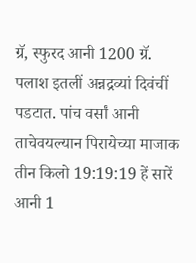ग्रॅ, स्फुरद आनी 1200 ग्रॅ. पलाश इतलीं अन्नद्रव्यां दिवंचीं पडटात. पांच वर्सां आनी ताचेवयल्यान पिरायेच्या माजाक तीन किलो 19:19:19 हें सारें आनी 1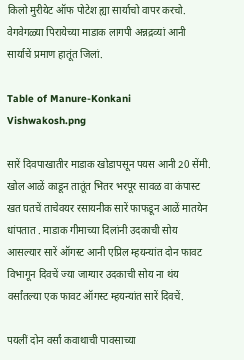किलो मुरीयेट ऑफ पोटेश ह्या सार्याचो वापर करचो. वेगवेगळ्या पिरायेच्या माडाक लागपी अन्नद्रव्यां आनी सार्याचें प्रमाण हातूंत जिलां.

Table of Manure-Konkani Vishwakosh.png

सारें दिवपाखातीर माडाक खोडापसून पयस आनी 20 सेंमी. खोल आळें काडून तातूंत भितर भरपूर सावळ वा कंपास्ट खत घतचें ताचेवयर रसायनीक सारें फाफडून आळें मातयेन धांपतात . माडाक गीमाच्या दिलांनी उदकाची सोय आसल्यार सारें ऑगस्ट आनी एप्रिल म्हयन्यांत दोन फावट विभागून दिवचें ज्या जाग्यार उदकाची सोय ना थंय वर्सांतल्या एक फावट ऑगस्ट म्हयन्यांत सारें दिवचें.

पयलीं दोन वर्सां कवाथाची पावसाच्या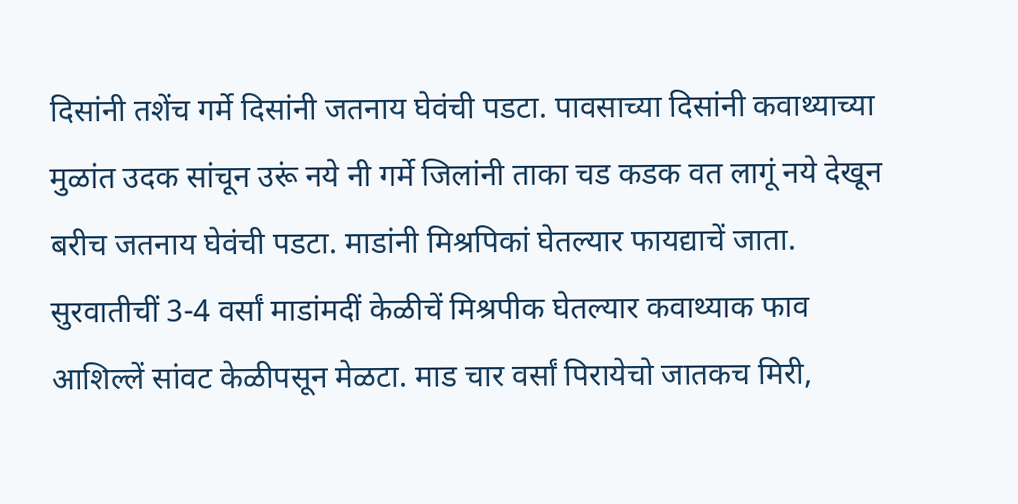दिसांनी तशेंच गर्मे दिसांनी जतनाय घेवंची पडटा. पावसाच्या दिसांनी कवाथ्याच्या मुळांत उदक सांचून उरूं नये नी गर्मे जिलांनी ताका चड कडक वत लागूं नये देखून बरीच जतनाय घेवंची पडटा. माडांनी मिश्रपिकां घेतल्यार फायद्याचें जाता. सुरवातीचीं 3-4 वर्सां माडांमदीं केळीचें मिश्रपीक घेतल्यार कवाथ्याक फाव आशिल्लें सांवट केळीपसून मेळटा. माड चार वर्सां पिरायेचो जातकच मिरी,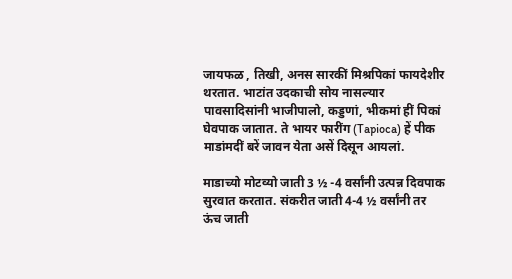जायफळ , तिखी, अनस सारकीं मिश्रपिकां फायदेशीर थरतात. भाटांत उदकाची सोय नासल्यार पावसादिसांनी भाजीपालो, कड्डणां, भीकमां हीं पिकां घेवपाक जातात. ते भायर फारींग (Tapioca) हें पीक माडांमदीं बरें जावन येता असें दिसून आयलां.

माडाच्यो मोटव्यो जाती 3 ½ -4 वर्सांनी उत्पन्न दिवपाक सुरवात करतात. संकरीत जाती 4-4 ½ वर्सांनी तर ऊंच जाती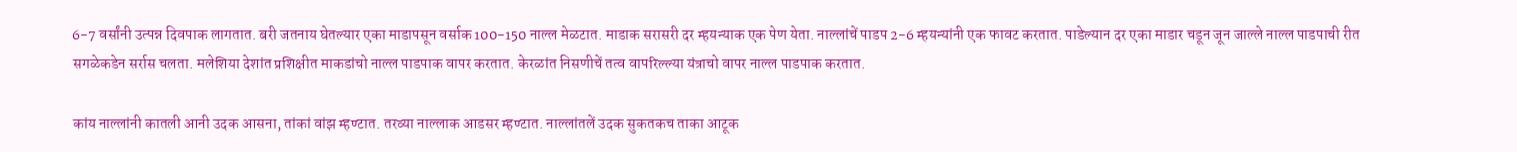6-7 वर्सांनी उत्पन्न दिवपाक लागतात. बरी जतनाय घेतल्यार एका माडापसून वर्साक 100-150 नाल्ल मेळटात. माडाक सरासरी दर म्हयन्याक एक पेण येता. नाल्लांचें पाडप 2-6 म्हयन्यांनी एक फावट करतात. पाडेल्यान दर एका माडार चडून जून जाल्ले नाल्ल पाडपाची रीत सगळेकडेन सर्रास चलता. मलेशिया देशांत प्रशिक्षीत माकडांचो नाल्ल पाडपाक वापर करतात. केरळांत निसणीचें तत्व वापरिल्ल्या यंत्राचो वापर नाल्ल पाडपाक करतात.

कांय नाल्लांनी कातली आनी उदक आसना, तांकां वांझ म्हण्टात. तरव्या नाल्लाक आडसर म्हण्टात. नाल्लांतलें उदक सुकतकच ताका आटूक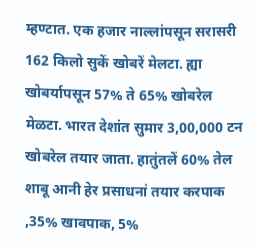म्हण्टात. एक हजार नाल्लांपसून सरासरी 162 किलो सुकें खोबरें मेलटा. ह्या खोबर्यापसून 57% ते 65% खोबरेल मेळटा. भारत देशांत सुमार 3,00,000 टन खोबरेल तयार जाता. हातुंतलें 60% तेल शाबू आनी हेर प्रसाधनां तयार करपाक ,35% खावपाक, 5%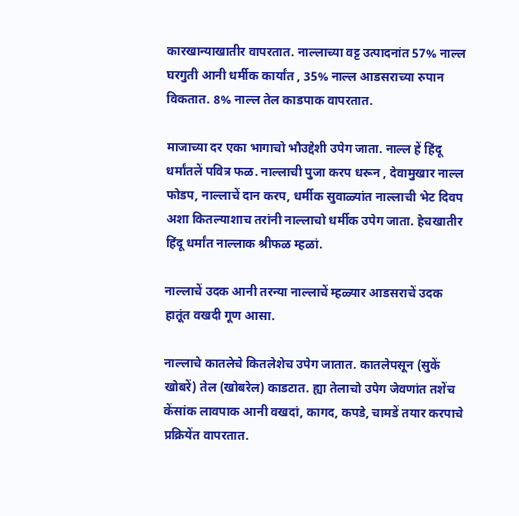कारखान्याखातीर वापरतात. नाल्लाच्या वट्ट उत्पादनांत 57% नाल्ल घरगुती आनी धर्मीक कार्यांत , 35% नाल्ल आडसराच्या रुपान विकतात. 8% नाल्ल तेल काडपाक वापरतात.

माजाच्या दर एका भागाचो भौउद्देशी उपेग जाता. नाल्ल हें हिंदू धर्मांतलें पवित्र फळ. नाल्लाची पुजा करप धरून , देवामुखार नाल्ल फोडप, नाल्लाचें दान करप, धर्मीक सुवाळ्यांत नाल्लाची भेट दिवप अशा कितल्याशाच तरांनी नाल्लाचो धर्मीक उपेग जाता. हेचखातीर हिंदू धर्मांत नाल्लाक श्रीफळ म्हळां.

नाल्लाचें उदक आनी तरन्या नाल्लाचें म्हळ्यार आडसराचें उदक हातूंत वखदी गूण आसा.

नाल्लाचे कातलेचे कितलेशेच उपेग जातात. कातलेपसून (सुकें खोबरें) तेल (खोबरेल) काडटात. ह्या तेलाचो उपेग जेवणांत तशेंच केंसांक लावपाक आनी वखदां, कागद, कपडे, चामडें तयार करपाचे प्रक्रियेंत वापरतात.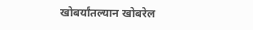खोबर्यांतल्यान खोबरेल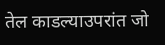तेल काडल्याउपरांत जो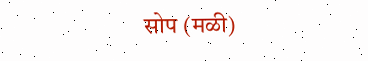सोप (मळी)